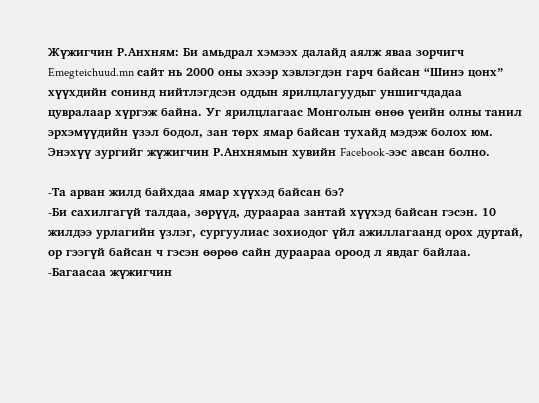Жүжигчин Р.Анхням: Би амьдрал хэмээх далайд аялж яваа зорчигч
Emegteichuud.mn сайт нь 2000 оны эхээр хэвлэгдэн гарч байсан “Шинэ цонх” хүүхдийн сонинд нийтлэгдсэн оддын ярилцлагуудыг уншигчдадаа цувралаар хүргэж байна. Уг ярилцлагаас Монголын өнөө үеийн олны танил эрхэмүүдийн үзэл бодол, зан төрх ямар байсан тухайд мэдэж болох юм. Энэхүү зургийг жүжигчин Р.Анхнямын хувийн Facebook-ээс авсан болно.

-Та арван жилд байхдаа ямар хүүхэд байсан бэ?
-Би сахилгагүй талдаа, зөрүүд, дураараа зантай хүүхэд байсан гэсэн. 10 жилдээ урлагийн үзлэг, сургуулиас зохиодог үйл ажиллагаанд орох дуртай, ор гээгүй байсан ч гэсэн өөрөө сайн дураараа ороод л явдаг байлаа.
-Багаасаа жүжигчин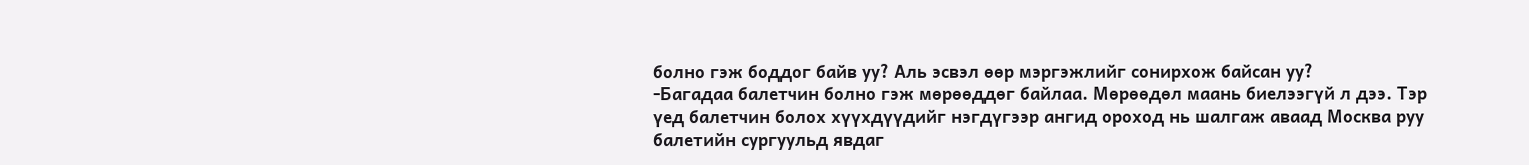болно гэж боддог байв уу? Аль эсвэл өөр мэргэжлийг сонирхож байсан уу?
-Багадаа балетчин болно гэж мөрөөддөг байлаа. Мөрөөдөл маань биелээгүй л дээ. Тэр үед балетчин болох хүүхдүүдийг нэгдүгээр ангид ороход нь шалгаж аваад Москва руу балетийн сургуульд явдаг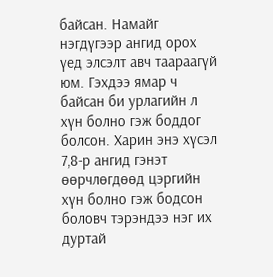байсан. Намайг нэгдүгээр ангид орох үед элсэлт авч таараагүй юм. Гэхдээ ямар ч байсан би урлагийн л хүн болно гэж боддог болсон. Харин энэ хүсэл 7,8-р ангид гэнэт өөрчлөгдөөд цэргийн хүн болно гэж бодсон боловч тэрэндээ нэг их дуртай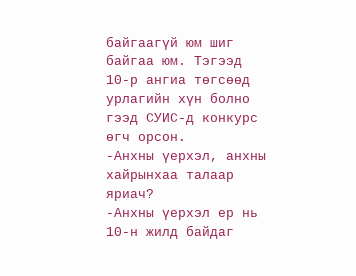байгаагүй юм шиг байгаа юм. Тэгээд 10-р ангиа төгсөөд урлагийн хүн болно гээд СУИС-д конкурс өгч орсон.
-Анхны үерхэл, анхны хайрынхаа талаар яриач?
-Анхны үерхэл ер нь 10-н жилд байдаг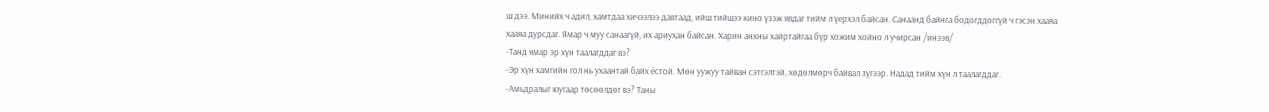ш дээ. Минийх ч адил, хамтдаа хичээлээ давтаад, ийш тийшээ кино үзэж явдаг тийм л үерхэл байсан. Санаанд байнга бодогддоггүй ч гэсэн хааяа хааяа дурсдаг. Ямар ч муу санаагүй, их ариухан байсан. Харин анхны хайртайгаа бүр хожим хойно л учирсан /инээв/
-Танд ямар эр хүн таалагддаг вэ?
-Эр хүн хамгийн гол нь ухаантай байх ёстой. Мөн уужуу тайван сэтгэлтэй, хөдөлмөрч байвал зүгээр. Надад тийм хүн л таалагддаг.
-Амьдралыг юугаар төсөөлдөг вэ? Таны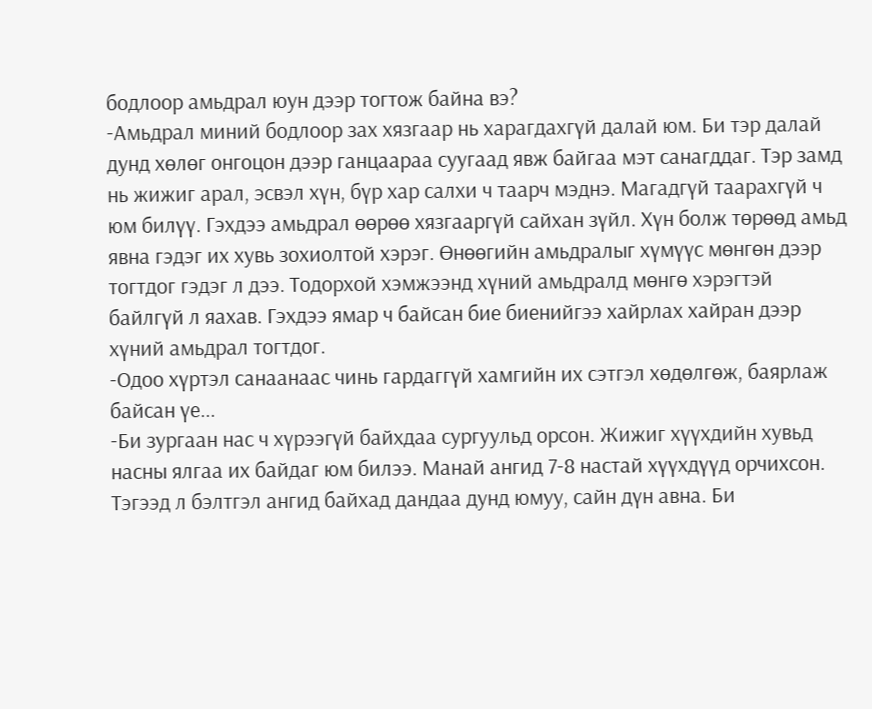бодлоор амьдрал юун дээр тогтож байна вэ?
-Амьдрал миний бодлоор зах хязгаар нь харагдахгүй далай юм. Би тэр далай дунд хөлөг онгоцон дээр ганцаараа суугаад явж байгаа мэт санагддаг. Тэр замд нь жижиг арал, эсвэл хүн, бүр хар салхи ч таарч мэднэ. Магадгүй таарахгүй ч юм билүү. Гэхдээ амьдрал өөрөө хязгааргүй сайхан зүйл. Хүн болж төрөөд амьд явна гэдэг их хувь зохиолтой хэрэг. Өнөөгийн амьдралыг хүмүүс мөнгөн дээр тогтдог гэдэг л дээ. Тодорхой хэмжээнд хүний амьдралд мөнгө хэрэгтэй байлгүй л яахав. Гэхдээ ямар ч байсан бие биенийгээ хайрлах хайран дээр хүний амьдрал тогтдог.
-Одоо хүртэл санаанаас чинь гардаггүй хамгийн их сэтгэл хөдөлгөж, баярлаж байсан үе...
-Би зургаан нас ч хүрээгүй байхдаа сургуульд орсон. Жижиг хүүхдийн хувьд насны ялгаа их байдаг юм билээ. Манай ангид 7-8 настай хүүхдүүд орчихсон. Тэгээд л бэлтгэл ангид байхад дандаа дунд юмуу, сайн дүн авна. Би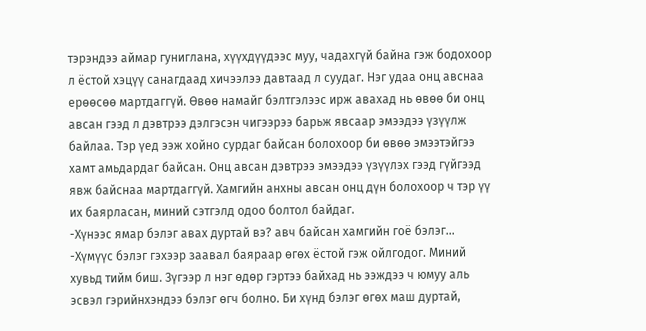тэрэндээ аймар гуниглана, хүүхдүүдээс муу, чадахгүй байна гэж бодохоор л ёстой хэцүү санагдаад хичээлээ давтаад л суудаг. Нэг удаа онц авснаа ерөөсөө мартдаггүй. Өвөө намайг бэлтгэлээс ирж авахад нь өвөө би онц авсан гээд л дэвтрээ дэлгэсэн чигээрээ барьж явсаар эмээдээ үзүүлж байлаа. Тэр үед ээж хойно сурдаг байсан болохоор би өвөө эмээтэйгээ хамт амьдардаг байсан. Онц авсан дэвтрээ эмээдээ үзүүлэх гээд гүйгээд явж байснаа мартдаггүй. Хамгийн анхны авсан онц дүн болохоор ч тэр үү их баярласан, миний сэтгэлд одоо болтол байдаг.
-Хүнээс ямар бэлэг авах дуртай вэ? авч байсан хамгийн гоё бэлэг...
-Хүмүүс бэлэг гэхээр заавал баяраар өгөх ёстой гэж ойлгодог. Миний хувьд тийм биш. Зүгээр л нэг өдөр гэртээ байхад нь ээждээ ч юмуу аль эсвэл гэрийнхэндээ бэлэг өгч болно. Би хүнд бэлэг өгөх маш дуртай,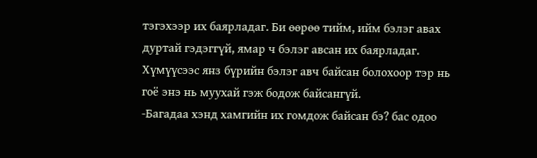тэгэхээр их баярладаг. Би өөрөө тийм, ийм бэлэг авах дуртай гэдэггүй, ямар ч бэлэг авсан их баярладаг. Хүмүүсээс янз бүрийн бэлэг авч байсан болохоор тэр нь гоё энэ нь муухай гэж бодож байсангүй.
-Багадаа хэнд хамгийн их гомдож байсан бэ? бас одоо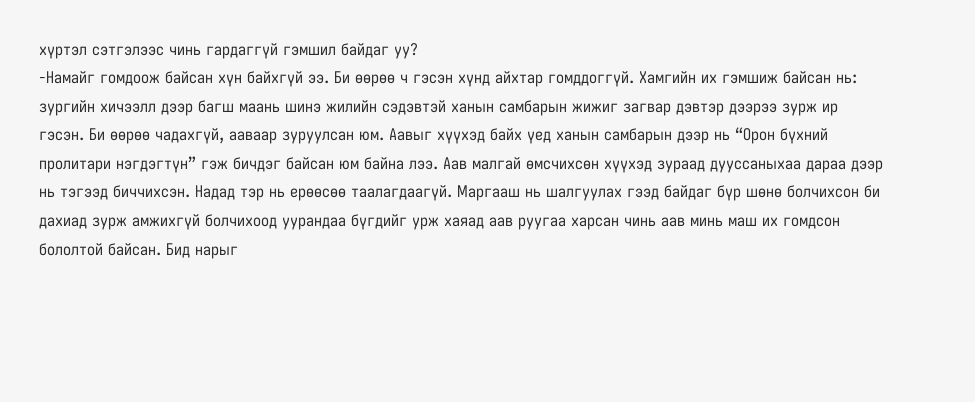хүртэл сэтгэлээс чинь гардаггүй гэмшил байдаг уу?
-Намайг гомдоож байсан хүн байхгүй ээ. Би өөрөө ч гэсэн хүнд айхтар гомддоггүй. Хамгийн их гэмшиж байсан нь: зургийн хичээлл дээр багш маань шинэ жилийн сэдэвтэй ханын самбарын жижиг загвар дэвтэр дээрээ зурж ир гэсэн. Би өөрөө чадахгүй, ааваар зуруулсан юм. Аавыг хүүхэд байх үед ханын самбарын дээр нь “Орон бүхний пролитари нэгдэгтүн” гэж бичдэг байсан юм байна лээ. Аав малгай өмсчихсөн хүүхэд зураад дууссаныхаа дараа дээр нь тэгээд биччихсэн. Надад тэр нь ерөөсөө таалагдаагүй. Маргааш нь шалгуулах гээд байдаг бүр шөнө болчихсон би дахиад зурж амжихгүй болчихоод уурандаа бүгдийг урж хаяад аав руугаа харсан чинь аав минь маш их гомдсон бололтой байсан. Бид нарыг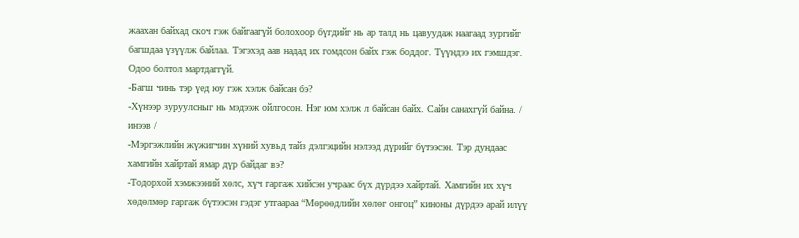жаахан байхад скоч гэж байгаагүй болохоор бүгдийг нь ар талд нь цавуудаж наагаад зургийг багшдаа үзүүлж байлаа. Тэгэхэд аав надад их гомдсон байх гэж боддог. Түүндээ их гэмшдэг. Одоо болтол мартдаггүй.
-Багш чинь тэр үед юу гэж хэлж байсан бэ?
-Хүнээр зуруулсныг нь мэдээж ойлгосон. Нэг юм хэлж л байсан байх. Сайн санахгүй байна. / инээв /
-Мэргэжлийн жүжигчин хүний хувьд тайз дэлгэцийн нэлээд дүрийг бүтээсэн. Тэр дундаас хамгийн хайртай ямар дүр байдаг вэ?
-Тодорхой хэмжээний хөлс, хүч гаргаж хийсэн учраас бүх дүрдээ хайртай. Хамгийн их хүч хөдөлмөр гаргаж бүтээсэн гэдэг утгаараа “Мөрөөдлийн хөлөг онгоц” киноны дүрдээ арай илүү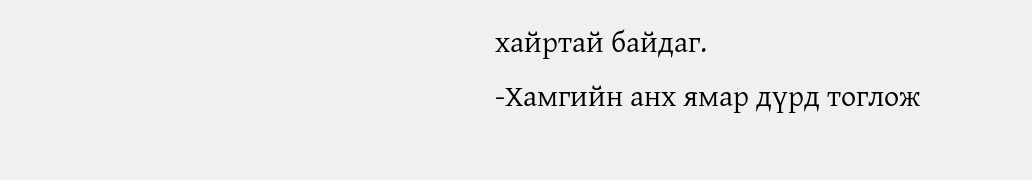хайртай байдаг.
-Хамгийн анх ямар дүрд тоглож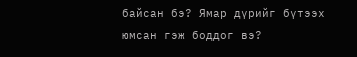байсан бэ? Ямар дүрийг бүтээх юмсан гэж боддог вэ?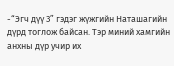-“Эгч дүү 3” гэдэг жүжгийн Наташагийн дүрд тоглож байсан. Тэр миний хамгийн анхны дүр учир их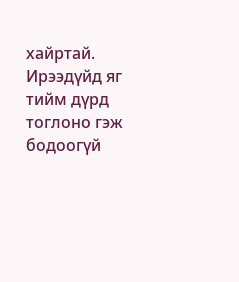хайртай. Ирээдүйд яг тийм дүрд тоглоно гэж бодоогүй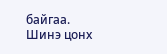байгаа.
Шинэ цонх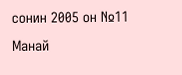сонин 2005 он №11
Манай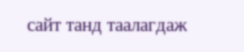сайт танд таалагдаж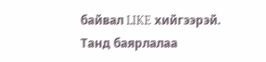байвал LIKE хийгээрэй. Танд баярлалаа